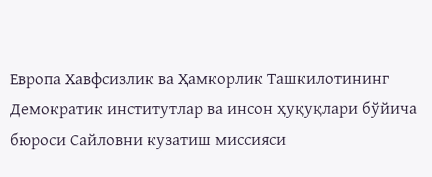Европа Хавфсизлик ва Ҳамкорлик Ташкилотининг Демократик институтлар ва инсон ҳуқуқлари бўйича бюроси Сайловни кузатиш миссияси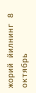жорий йилнинг 8 октябрь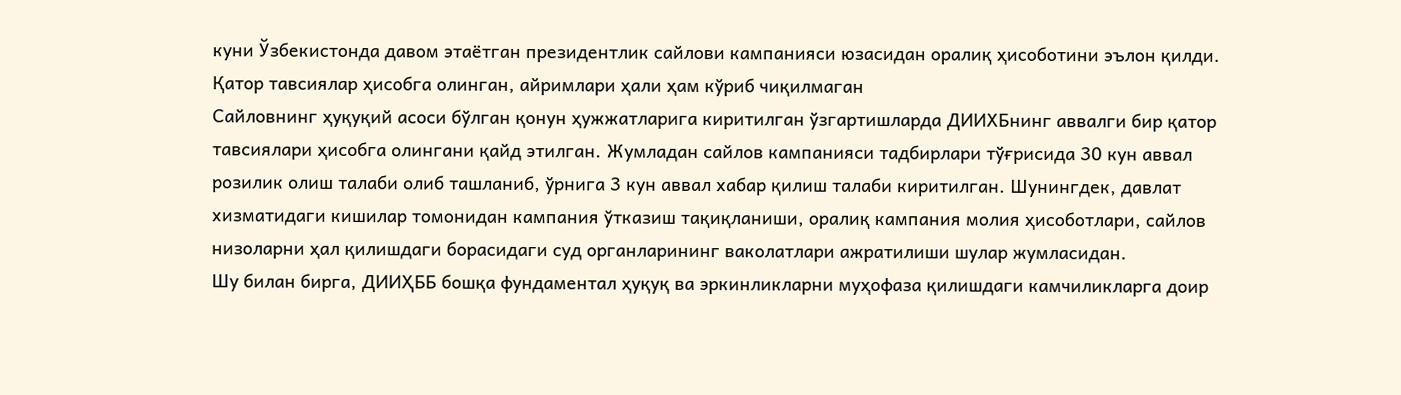куни Ўзбекистонда давом этаётган президентлик сайлови кампанияси юзасидан оралиқ ҳисоботини эълон қилди.
Қатор тавсиялар ҳисобга олинган, айримлари ҳали ҳам кўриб чиқилмаган
Сайловнинг ҳуқуқий асоси бўлган қонун ҳужжатларига киритилган ўзгартишларда ДИИХБнинг аввалги бир қатор тавсиялари ҳисобга олингани қайд этилган. Жумладан сайлов кампанияси тадбирлари тўғрисида 30 кун аввал розилик олиш талаби олиб ташланиб, ўрнига 3 кун аввал хабар қилиш талаби киритилган. Шунингдек, давлат хизматидаги кишилар томонидан кампания ўтказиш тақиқланиши, оралиқ кампания молия ҳисоботлари, сайлов низоларни ҳал қилишдаги борасидаги суд органларининг ваколатлари ажратилиши шулар жумласидан.
Шу билан бирга, ДИИҲББ бошқа фундаментал ҳуқуқ ва эркинликларни муҳофаза қилишдаги камчиликларга доир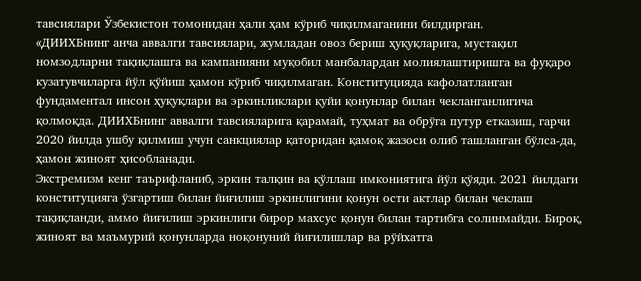тавсиялари Ўзбекистон томонидан ҳали ҳам кўриб чиқилмаганини билдирган.
«ДИИХБнинг анча аввалги тавсиялари, жумладан овоз бериш ҳуқуқларига, мустақил номзодларни тақиқлашга ва кампанияни муқобил манбалардан молиялаштиришга ва фуқаро кузатувчиларга йўл қўйиш ҳамон кўриб чиқилмаган. Конституцияда кафолатланган фундаментал инсон ҳуқуқлари ва эркинликлари қуйи қонунлар билан чекланганлигича қолмоқда. ДИИХБнинг аввалги тавсияларига қарамай, туҳмат ва обрўга путур етказиш, гарчи 2020 йилда ушбу қилмиш учун санкциялар қаторидан қамоқ жазоси олиб ташланган бўлса-да, ҳамон жиноят ҳисобланади.
Экстремизм кенг таърифланиб, эркин талқин ва қўллаш имкониятига йўл қўяди. 2021 йилдаги конституцияга ўзгартиш билан йиғилиш эркинлигини қонун ости актлар билан чеклаш тақиқланди, аммо йиғилиш эркинлиги бирор махсус қонун билан тартибга солинмайди. Бироқ, жиноят ва маъмурий қонунларда ноқонуний йиғилишлар ва рўйхатга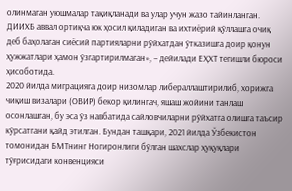олинмаган уюшмалар тақиқланади ва улар учун жазо тайинланган. ДИИХБ аввал ортиқча юк ҳосил қиладиган ва ихтиёрий қўллашга очиқ деб баҳолаган сиёсий партияларни рўйхатдан ўтказишга доир қонун ҳужжатлари ҳамон ўзгартирилмаган», – дейилади ЕҲХТ тегишли бюроси ҳисоботида.
2020 йилда миграцияга доир низомлар либераллаштирилиб, хорижга чиқиш визалари (ОВИР) бекор қилингач, яшаш жойини танлаш осонлашган, бу эса ўз навбатида сайловчиларни рўйхатга олишга таъсир кўрсатгани қайд этилган. Бундан ташқари, 2021 йилда Ўзбекистон томонидан БМТнинг Ногиронлиги бўлган шахслар ҳуқуқлари тўғрисидаги конвенцияси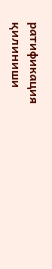ратификация қилиниши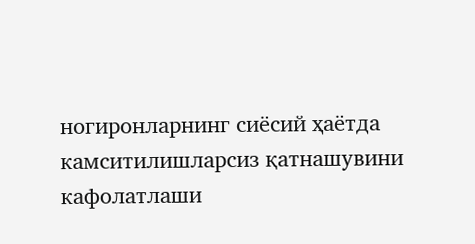ногиронларнинг сиёсий ҳаётда камситилишларсиз қатнашувини кафолатлаши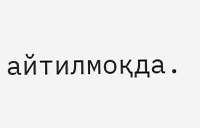айтилмоқда.